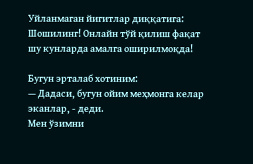Уйланмаган йигитлар диққатига:
Шошилинг! Онлайн тўй қилиш фақат шу кунларда амалга оширилмоқда!

Бугун эрталаб хотиним:
— Дадаси, бугун ойим меҳмонга келар эканлар, - деди.
Мен ўзимни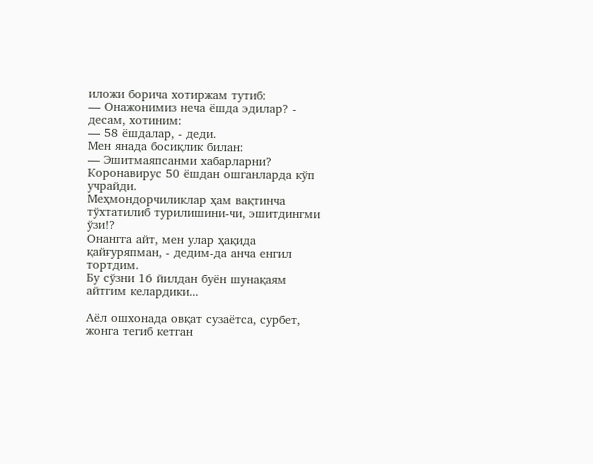иложи борича хотиржам тутиб:
— Онажонимиз неча ёшда эдилар? - десам, хотиним:
— 58 ёшдалар, - деди.
Мен янада босиқлик билан:
— Эшитмаяпсанми хабарларни? Коронавирус 50 ёшдан ошганларда кўп учрайди.
Меҳмондорчиликлар ҳам вақтинча тўхтатилиб турилишини-чи, эшитдингми ўзи!?
Онангга айт, мен улар ҳақида қайғуряпман, - дедим-да анча енгил тортдим.
Бу сўзни 16 йилдан буён шунақаям айтгим келардики...

Аёл ошхонада овқат сузаётса, сурбет, жонга тегиб кетган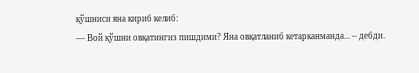қўшниси яна кириб келиб:
— Вой қўшни овқатингиз пишдими? Яна овқатланиб кетарканманда... – дебди.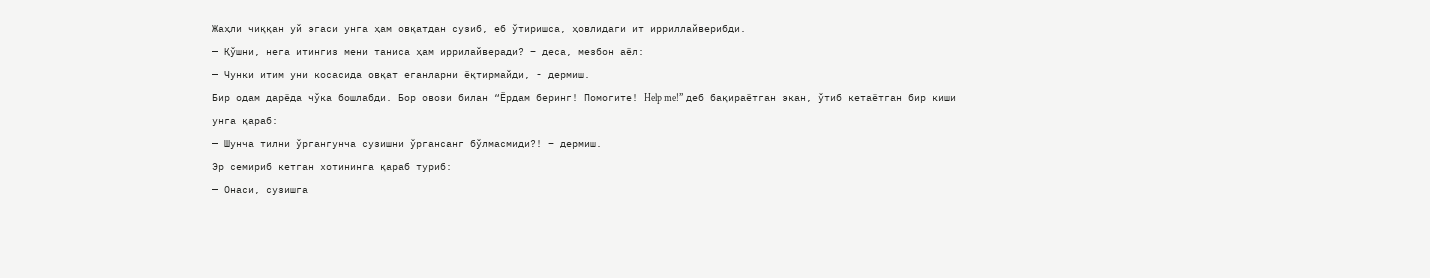Жаҳли чиққан уй эгаси унга ҳам овқатдан сузиб, еб ўтиришса, ҳовлидаги ит ирриллайверибди.
— Қўшни, нега итингиз мени таниса ҳам иррилайверади? – деса, мезбон аёл:
— Чунки итим уни косасида овқат еганларни ёқтирмайди, - дермиш.
Бир одам дарёда чўка бошлабди. Бор овози билан “Ёрдам беринг! Помогите! Help me!” деб бақираётган экан, ўтиб кетаётган бир киши унга қараб:
— Шунча тилни ўргангунча сузишни ўргансанг бўлмасмиди?! – дермиш.
Эр семириб кетган хотининга қараб туриб:
— Онаси, сузишга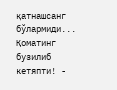қатнашсанг бўлармиди... Қоматинг бузилиб кетяпти! -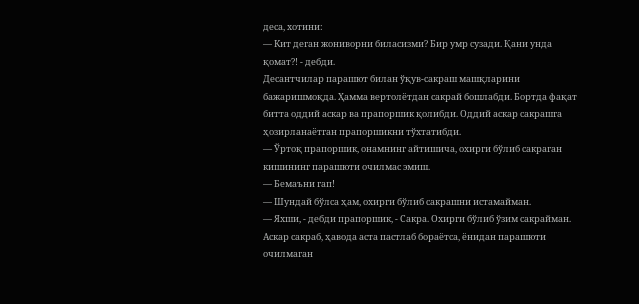деса, хотини:
— Кит деган жониворни биласизми? Бир умр сузади. Қани унда қомат?! - дебди.
Десантчилар парашют билан ўқув-сакраш машқларини бажаришмоқда. Ҳамма вертолётдан сакрай бошлабди. Бортда фақат битта оддий аскар ва прапоршик қолибди. Оддий аскар сакрашга ҳозирланаётган прапоршикни тўхтатибди.
— Ўртоқ прапоршик, онамнинг айтишича, охирги бўлиб сакраган кишининг парашюти очилмас эмиш.
— Бемаъни гап!
— Шундай бўлса ҳам, охирги бўлиб сакрашни истамайман.
— Яхши, - дебди прапоршик, - Сакра. Охирги бўлиб ўзим сакрайман.
Аскар сакраб, ҳавода аста пастлаб бораётса, ёнидан парашюти очилмаган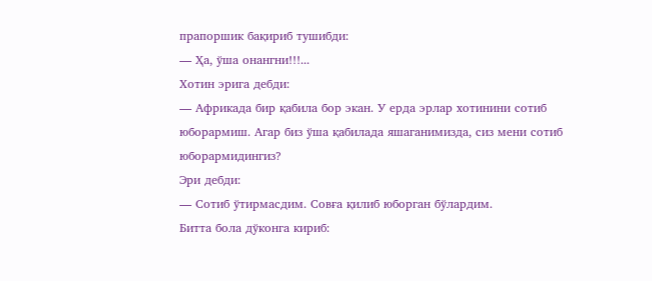прапоршик бақириб тушибди:
— Ҳа, ўша онангни!!!...
Хотин эрига дебди:
— Африкада бир қабила бор экан. У ерда эрлар хотинини сотиб юборармиш. Агар биз ўша қабилада яшаганимизда, сиз мени сотиб юборармидингиз?
Эри дебди:
— Сотиб ўтирмасдим. Совға қилиб юборган бўлардим.
Битта бола дўконга кириб: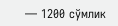— 1200 сўмлик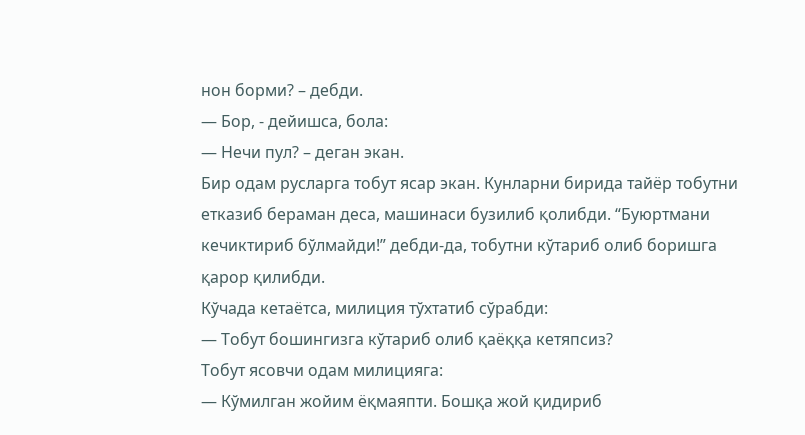нон борми? – дебди.
— Бор, - дейишса, бола:
— Нечи пул? – деган экан.
Бир одам русларга тобут ясар экан. Кунларни бирида тайёр тобутни етказиб бераман деса, машинаси бузилиб қолибди. “Буюртмани кечиктириб бўлмайди!” дебди-да, тобутни кўтариб олиб боришга қарор қилибди.
Кўчада кетаётса, милиция тўхтатиб сўрабди:
— Тобут бошингизга кўтариб олиб қаёққа кетяпсиз?
Тобут ясовчи одам милицияга:
— Кўмилган жойим ёқмаяпти. Бошқа жой қидириб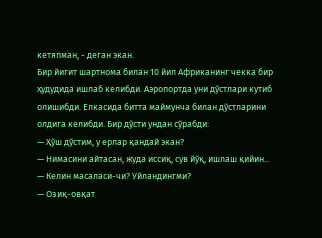кетяпман, - деган экан.
Бир йигит шартнома билан 10 йил Африканинг чекка бир ҳудудида ишлаб келибди. Аэропортда уни дўстлари кутиб олишибди. Елкасида битта маймунча билан дўстларини олдига келибди. Бир дўсти ундан сўрабди:
— Ҳўш дўстим, у ерлар қандай экан?
— Нимасини айтасан, жуда иссиқ, сув йўқ, ишлаш қийин...
— Келин масаласи-чи? Уйландингми?
— Озиқ-овқат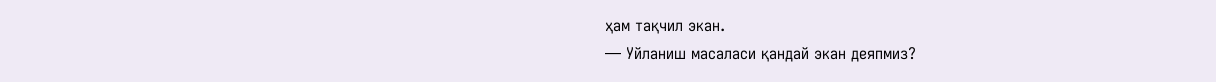ҳам тақчил экан.
— Уйланиш масаласи қандай экан деяпмиз?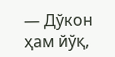— Дўкон ҳам йўқ,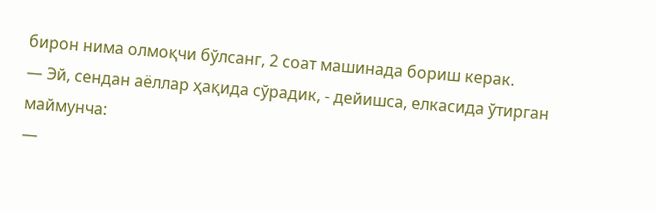бирон нима олмоқчи бўлсанг, 2 соат машинада бориш керак.
— Эй, сендан аёллар ҳақида сўрадик, - дейишса, елкасида ўтирган маймунча:
—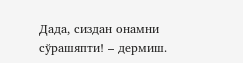Дада, сиздан онамни сўрашяпти! – дермиш.